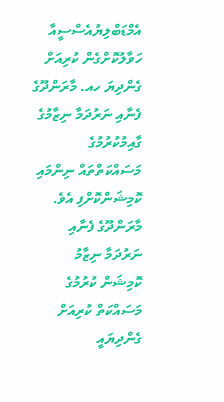އެމްޑަބްލިޔުއެސްސީއާ ހަވާލުކޮށްގެން ކުރިއަށް ގެންދިޔަ ހއ. މާރަންދޫގެ ފެނާއި ނަރުދަމާ ނިޒާމުގެ ގާއިމުކުރުމުގެ މަސައްކަތްތައް ނިންމައި ކޮމިޝަންކޮށްފި އެވެ.
މާރަންދޫގެ ފެނާއި ނަރުދަމާ ނިޒާމު ކޮމިޝަން ކުރުމުގެ މަސައްކަތް ކުރިއަށް ގެންދިޔައީ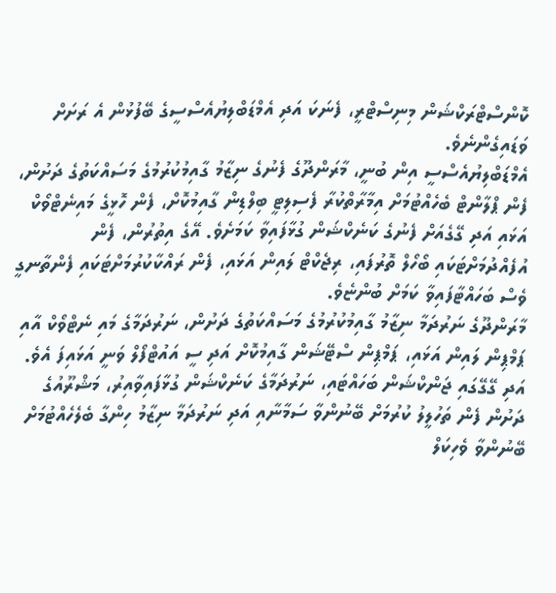ކޮންސްޓްރަކްޝަން މިނިސްޓްރީ، ފެނަކަ އަދި އެމްޑަބްލިޔުއެސްސީގެ ބޭފުޅުން އެ ރަށަށް ވަޑައިގެންނެވެ.
އެމްޑަބްލިޔުއެސްސީ އިން ބުނީ، މާރަންދޫގެ ފެނުގެ ނިޒާމު ގާއިމުކުރުމުގެ މަސައްކަތުގެ ދަށުން، ފެން ޕްލާންޓް ބެހެއްޓުމަށް އިމާރާތްކުރާ ފެސިލިޓީ ބިލްޑިން ގާއިމުކޮށް، ފެން ހޮޅީގެ މައިނެޓްވޯކް އަޅައި އަދި ގޭގެއަށް ފެނުގެ ކަނެކްޝަން ގުޅާފައިވާ ކަމަށެވެ. އޭގެ އިތުރުން، ފެން އުފެއްދުމަށްޓަކައި ބޯހޯލް ތޮރުފައި، ރިޖެކްޓް ލައިން އަޅައި، ފެން ރައްކާކުރުމަށްޓަކައި ފެންތާނގީ ވެސް ބަހައްޓާފައިވާ ކަމަށް ބުންޏެވެ.
މާރަންދޫގެ ނަރުދަމާ ނިޒާމު ގާއިމުކުރުމުގެ މަސައްކަތުގެ ދަށުން، ނަރުދަމާގެ މައި ނެޓްވޯކް އާއި ޕަމްޕިން ލައިން އަޅައި، ޕަމްޕިން ސްޓޭޝަން ގާއިމުކޮށް އަދި ސީ އައުޓްފޯލް ވަނީ އަޅައިފަ އެވެ. އަދި ގޭގޭގައި ޖަންކްޝަން ބަހައްޓައި، ނަރުދަމާގެ ކަނެކްޝަން ގުޅާފައިވާއިރު، މަޝްރޫއުގެ ދަށުން ފެން ތަހުލީލު ކުރުމަށް ބޭނުންވާ ސަމާނާއި އަދި ނަރުދަމާ ނިޒާމު ހިންގާ ބެލެހެއްޓުމަށް ބޭނުންވާ ވެހިކަލް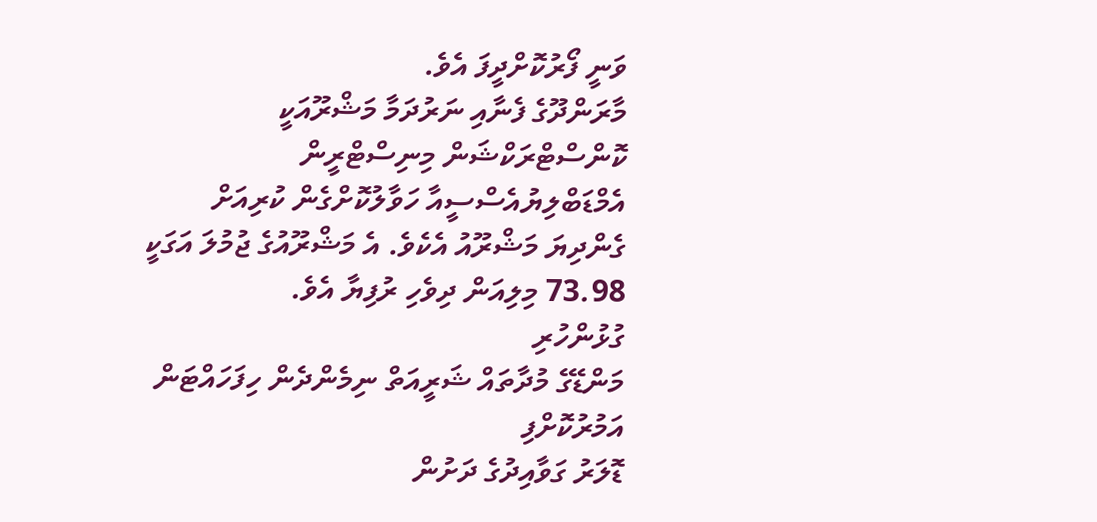ވަނީ ފޯރުކޮށްދީފަ އެވެ.
މާރަންދޫގެ ފެނާއި ނަރުދަމާ މަޝްރޫއަކީ ކޮންސްޓްރަކްޝަން މިނިސްޓްރީން އެމްޑަބްލިޔުއެސްސީއާ ހަވާލުކޮށްގެން ކުރިއަށް ގެންދިޔަ މަޝްރޫއު އެކެވެ. އެ މަޝްރޫއުގެ ޖުމުލަ އަގަކީ 73.98 މިލިއަން ދިވެހި ރުފިޔާ އެވެ.
ގުޅުންހުރި
މަންޑޭގެ މުދާތައް ޝަރީއަތް ނިމެންދެން ހިފަހައްޓަން އަމުރުކޮށްފި
ޑޮލަރު ގަވާއިދުގެ ދަށުން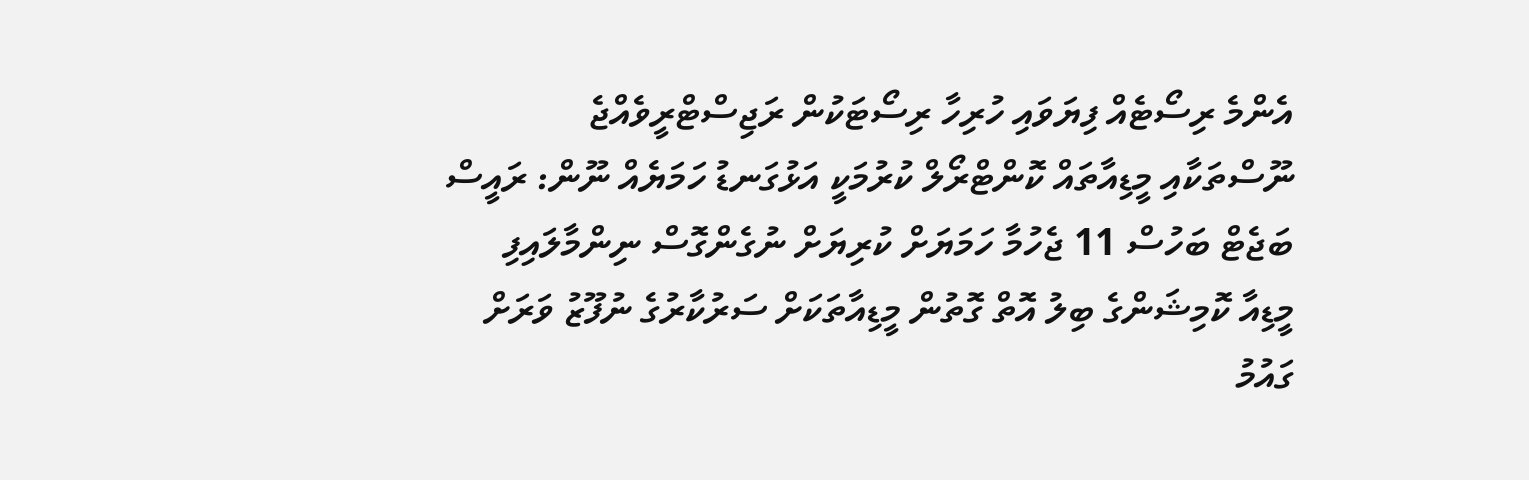އެންމެ ރިސޯޓެއް ފިޔަވައި ހުރިހާ ރިސޯޓަކުން ރަޖިސްޓްރީވެއްޖެ
ނޫސްތަކާއި މީޑިއާތައް ކޮންޓްރޯލް ކުރުމަކީ އަޅުގަނޑު ހަމަޔެއް ނޫން: ރައީސް
ބަޖެޓް ބަހުސް 11 ޖެހުމާ ހަމަޔަށް ކުރިޔަށް ނުގެންގޮސް ނިންމާލައިފި
މީޑިއާ ކޮމިޝަންގެ ބިލު އޮތް ގޮތުން މީޑިއާތަކަށް ސަރުކާރުގެ ނުފޫޒު ވަރަށް
ގައުމު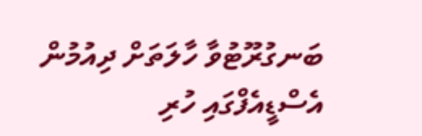ބަނގުރޫޓުވާ ހާލަތަށް ދިއުމުން އެސްޑީއެފްގައި ހުރި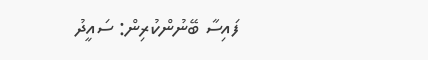ފައިސާ ބޭނުންކުރިން: ސައީދު